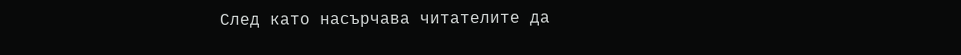След като насърчава читателите да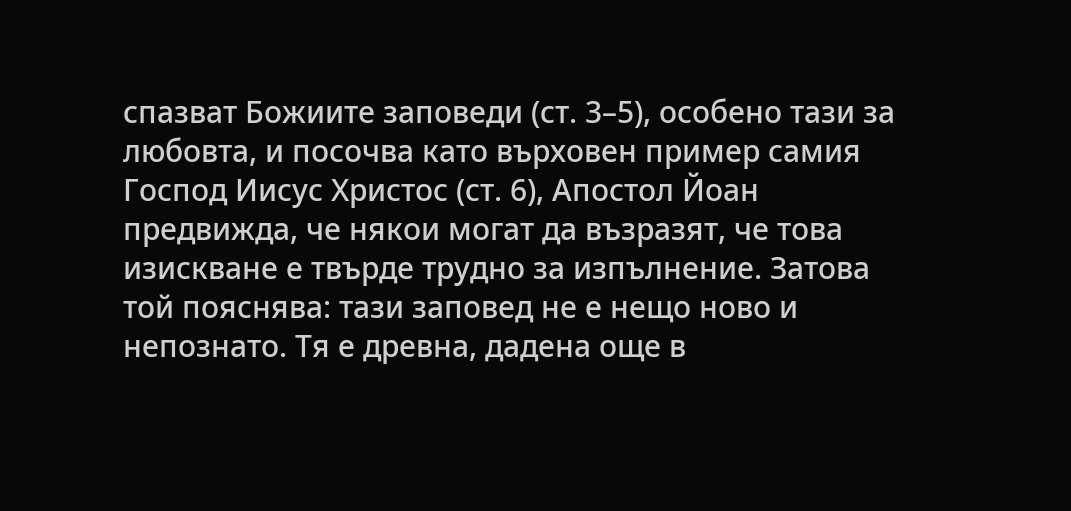спазват Божиите заповеди (ст. 3–5), особено тази за любовта, и посочва като върховен пример самия Господ Иисус Христос (ст. 6), Апостол Йоан предвижда, че някои могат да възразят, че това изискване е твърде трудно за изпълнение. Затова той пояснява: тази заповед не е нещо ново и непознато. Тя е древна, дадена още в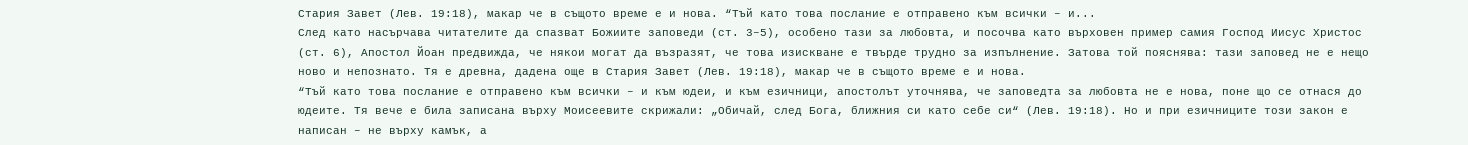Стария Завет (Лев. 19:18), макар че в същото време е и нова. “Тъй като това послание е отправено към всички – и...
След като насърчава читателите да спазват Божиите заповеди (ст. 3–5), особено тази за любовта, и посочва като върховен пример самия Господ Иисус Христос (ст. 6), Апостол Йоан предвижда, че някои могат да възразят, че това изискване е твърде трудно за изпълнение. Затова той пояснява: тази заповед не е нещо ново и непознато. Тя е древна, дадена още в Стария Завет (Лев. 19:18), макар че в същото време е и нова.
“Тъй като това послание е отправено към всички – и към юдеи, и към езичници, апостолът уточнява, че заповедта за любовта не е нова, поне що се отнася до юдеите. Тя вече е била записана върху Моисеевите скрижали: „Обичай, след Бога, ближния си като себе си“ (Лев. 19:18). Но и при езичниците този закон е написан – не върху камък, а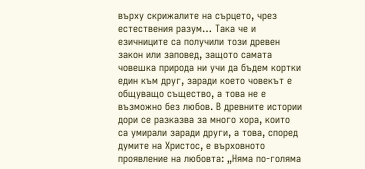върху скрижалите на сърцето, чрез естествения разум… Така че и езичниците са получили този древен закон или заповед, защото самата човешка природа ни учи да бъдем кортки един към друг, заради което човекът е общуващо същество, а това не е възможно без любов. В древните истории дори се разказва за много хора, които са умирали заради други, а това, според думите на Христос, е върховното проявление на любовта: „Няма по-голяма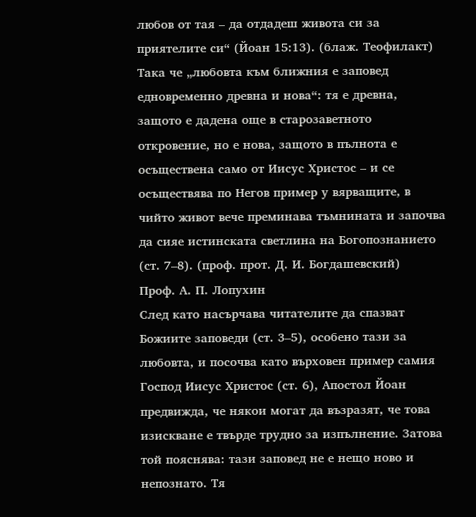любов от тая – да отдадеш живота си за приятелите си“ (Йоан 15:13). (блаж. Теофилакт)
Така че „любовта към ближния е заповед едновременно древна и нова“: тя е древна, защото е дадена още в старозаветното откровение, но е нова, защото в пълнота е осъществена само от Иисус Христос – и се осъществява по Негов пример у вярващите, в чийто живот вече преминава тъмнината и започва да сияе истинската светлина на Богопознанието (ст. 7–8). (проф. прот. Д. И. Богдашевский)
Проф. А. П. Лопухин
След като насърчава читателите да спазват Божиите заповеди (ст. 3–5), особено тази за любовта, и посочва като върховен пример самия Господ Иисус Христос (ст. 6), Апостол Йоан предвижда, че някои могат да възразят, че това изискване е твърде трудно за изпълнение. Затова той пояснява: тази заповед не е нещо ново и непознато. Тя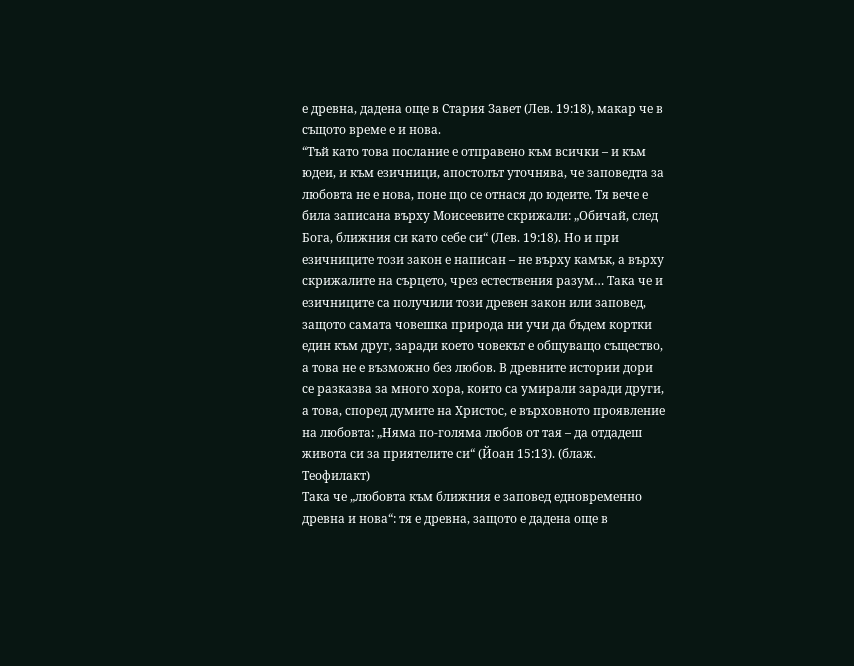е древна, дадена още в Стария Завет (Лев. 19:18), макар че в същото време е и нова.
“Тъй като това послание е отправено към всички – и към юдеи, и към езичници, апостолът уточнява, че заповедта за любовта не е нова, поне що се отнася до юдеите. Тя вече е била записана върху Моисеевите скрижали: „Обичай, след Бога, ближния си като себе си“ (Лев. 19:18). Но и при езичниците този закон е написан – не върху камък, а върху скрижалите на сърцето, чрез естествения разум… Така че и езичниците са получили този древен закон или заповед, защото самата човешка природа ни учи да бъдем кортки един към друг, заради което човекът е общуващо същество, а това не е възможно без любов. В древните истории дори се разказва за много хора, които са умирали заради други, а това, според думите на Христос, е върховното проявление на любовта: „Няма по-голяма любов от тая – да отдадеш живота си за приятелите си“ (Йоан 15:13). (блаж. Теофилакт)
Така че „любовта към ближния е заповед едновременно древна и нова“: тя е древна, защото е дадена още в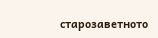старозаветното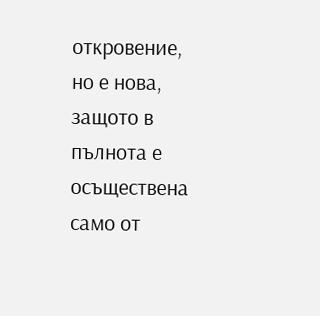откровение, но е нова, защото в пълнота е осъществена само от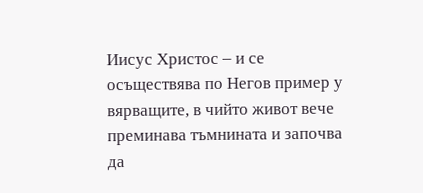Иисус Христос – и се осъществява по Негов пример у вярващите, в чийто живот вече преминава тъмнината и започва да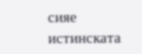сияе истинската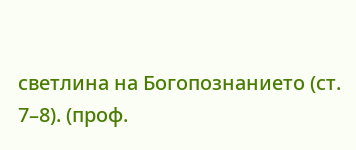светлина на Богопознанието (ст. 7–8). (проф.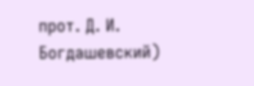прот. Д. И. Богдашевский)